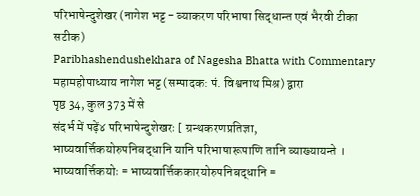परिभाषेन्दुशेखर (नागेश भट्ट - व्याकरण परिभाषा सिद्धान्त एवं भैरवी टीका सटीक)
Paribhashendushekhara of Nagesha Bhatta with Commentary
महामहोपाध्याय नागेश भट्ट (सम्पादक: पं. विश्वनाथ मिश्र) द्वारा
पृष्ठ 34, कुल 373 में से
संदर्भ में पढ़ें४ परिभाषेन्दुशेखरः [ ग्रन्थकरणप्रतिज्ञा, भाष्यवार्त्तिकयोरुपनिबद्धानि यानि परिभाषारूपाणि तानि व्याख्यायन्ते । भाष्यवार्त्तिकयोः = भाष्यवार्त्तिककारयोरुपनिबद्धानि =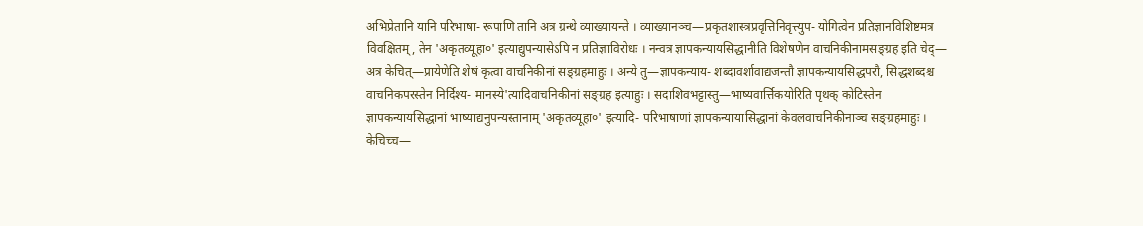अभिप्रेतानि यानि परिभाषा- रूपाणि तानि अत्र ग्रन्थे व्याख्यायन्ते । व्याख्यानञ्च—प्रकृतशास्त्रप्रवृत्तिनिवृत्त्युप- योगित्वेन प्रतिज्ञानविशिष्टमत्र विवक्षितम्, तेन 'अकृतव्यूहा०' इत्याद्युपन्यासेऽपि न प्रतिज्ञाविरोधः । नन्वत्र ज्ञापकन्यायसिद्धानीति विशेषणेन वाचनिकीनामसङ्ग्रह इति चेद्— अत्र केचित्—प्रायेणेति शेषं कृत्वा वाचनिकीनां सङ्ग्रहमाहुः । अन्ये तु—ज्ञापकन्याय- शब्दावर्शावाद्यजन्तौ ज्ञापकन्यायसिद्धपरौ, सिद्धशब्दश्च वाचनिकपरस्तेन निर्दिश्य- मानस्ये'त्यादिवाचनिकीनां सङ्ग्रह इत्याहुः । सदाशिवभट्टास्तु—भाष्यवार्त्तिकयोरिति पृथक् कोटिस्तेन ज्ञापकन्यायसिद्धानां भाष्याद्यनुपन्यस्तानाम् 'अकृतव्यूहा०' इत्यादि- परिभाषाणां ज्ञापकन्यायासिद्धानां केवलवाचनिकीनाञ्च सङ्ग्रहमाहुः । केचिच्च—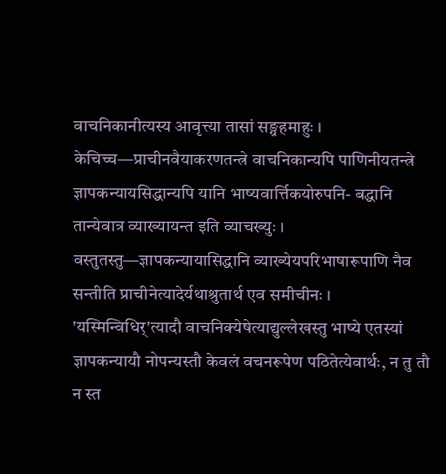वाचनिकानीत्यस्य आवृत्त्या तासां सङ्ग्रहमाहुः । केचिच्च—प्राचीनवैयाकरणतन्त्रे वाचनिकान्यपि पाणिनीयतन्त्रे ज्ञापकन्यायसिद्धान्यपि यानि भाष्यवार्त्तिकयोरुपनि- बद्धानि तान्येवात्र व्याख्यायन्त इति व्याचख्युः । वस्तुतस्तु—ज्ञापकन्यायासिद्धानि व्याख्येयपरिभाषारूपाणि नैव सन्तीति प्राचीनेत्यादेर्यथाश्रुतार्थ एव समीचीनः । 'यस्मिन्विधिर्'त्यादौ वाचनिक्येषेत्याद्युल्लेखस्तु भाष्ये एतस्यां ज्ञापकन्यायौ नोपन्यस्तौ केवलं वचनरूपेण पठितेत्येवार्थः, न तु तौ न स्त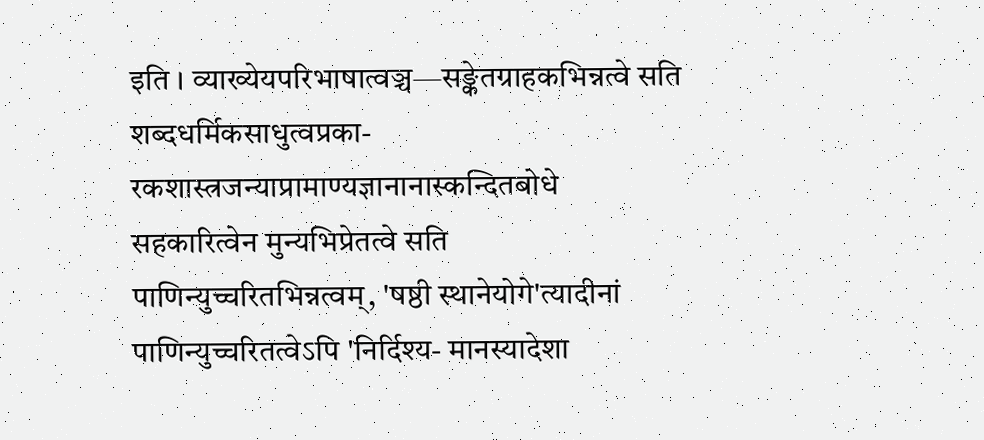इति । व्याख्येयपरिभाषात्वञ्च—सङ्केतग्राहकभिन्नत्वे सति शब्दधर्मिकसाधुत्वप्रका- रकशास्त्रजन्याप्रामाण्यज्ञानानास्कन्दितबोधे सहकारित्वेन मुन्यभिप्रेतत्वे सति पाणिन्युच्चरितभिन्नत्वम्, 'षष्ठी स्थानेयोगे'त्यादीनां पाणिन्युच्चरितत्वेऽपि 'निर्दिश्य- मानस्यादेशा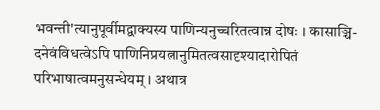भवन्ती'त्यानुपूर्वीमद्वाक्यस्य पाणिन्यनुच्चरितत्वान्न दोषः । कासाञ्चि- दनेवंविधत्वेऽपि पाणिनिप्रयत्नानुमितत्वसादृश्यादारोपितं परिभाषात्वमनुसन्धेयम् । अथात्र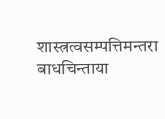शास्त्रत्वसम्पत्तिमन्तरा बाधचिन्ताया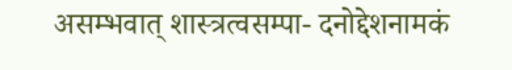असम्भवात् शास्त्रत्वसम्पा- दनोद्देशनामकं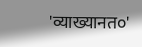'व्याख्यानत०'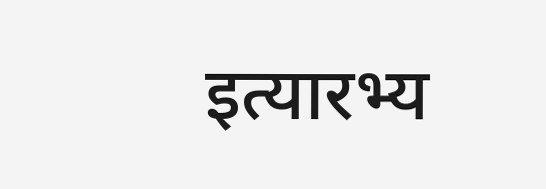इत्यारभ्य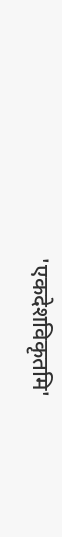'एकदेशविकृतमि'